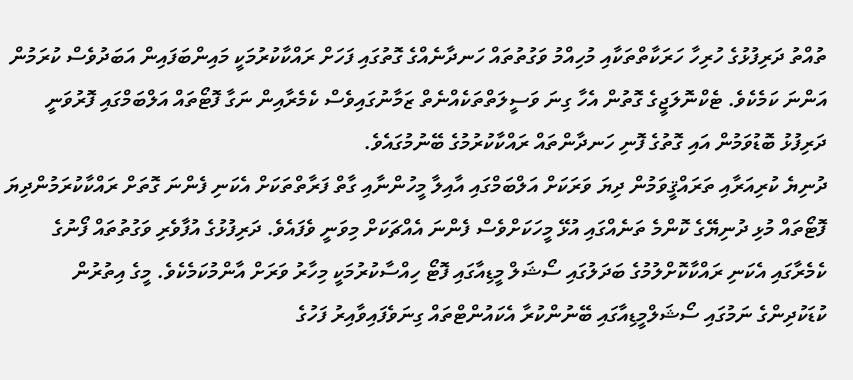ތުއްތު ދަރިފުޅުގެ ހުރިހާ ހަރަކާތްތަކާއި މުހިއްމު ވަގުތުތައް ހަނދާނެއްގެ ގޮތުގައި ފަހަށް ރައްކާކުރުމަކީ މައިންބަފައިން އަބަދުވެސް ކުރަމުން އަންނަ ކަމެކެވެ. ޓެކްނޮލަޖީގެ ގޮތުން އެހާ ގިނަ ވަސީލަތްތަކެއްނެތް ޒަމާނުގައިވެސް ކެމެރާއިން ނަގާ ފޮޓޯތައް އަލްބަމްގައި ފޮރުވަނީ ދަރިފުޅު ބޮޑުވަމުން އައި ގޮތުގެ ފޮނި ހަނދާންތައް ރައްކާކުރުމުގެ ބޭނުމުގައެވެ.
ދުނިޔެ ކުރިއަރާއި ތަރައްޤީވަމުން ދިޔަ ވަރަކަށް އަލްބަމްގައި އާއިލާ މީހުންނާއި ގާތް ފަރާތްތަކަށް އެކަނި ފެންނަ ގޮތަށް ރައްކާކުރަމުންދިޔަ ފޮޓޯތައް މުޅި ދުނިޔޭގެ ކޮންމެ ތަނެއްގައި އުޅޭ މީހަކަށްވެސް ފެންނަ އެއްޗަކަށް މިވަނީ ވެފައެވެ. ދަރިފުޅުގެ އުފާވެރި ވަގުތުތައް ފޯނުގެ ކެމެރާގައި އެކަނި ރައްކާކޮށްލުމުގެ ބަދަލުގައި ސޯޝަލް މީޑިއާގައި ފޮޓޯ ހިއްސާކުރުމަކީ މިހާރު ވަރަށް އާންމުކަމެކެވެ. މީގެ އިތުރުން ކުޑަކުދިންގެ ނަމުގައި ސޯޝަލްމީޑިއާގައި ބޭނުންކުރާ އެކައުންޓްތައް ގިނަވެފައިވާއިރު ފަހުގެ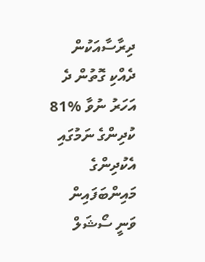ދިރާސާއަކުން ދެއްކި ގޮތުން ދެ އަހަރު ނުވާ %81 ކުދިންގެ ނަމުގައި އެކުދިންގެ މައިންބަފައިން ވަނީ ސޯޝަލް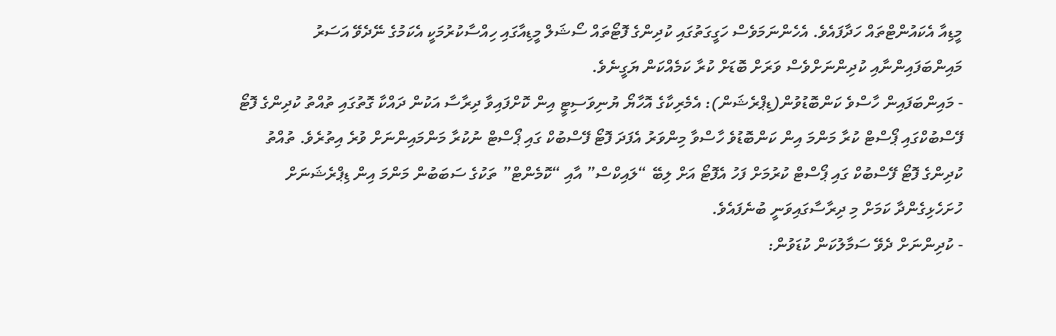މީޑިއާ އެކައުންޓްތައް ހަދާފައެވެ. އެހެންނަމަވެސް ހަގީގަތުގައި ކުދިންގެ ފޮޓޯތައް ސޯޝަލް މީޑިއާގައި ހިއްސާކުރުމަކީ އެކަމުގެ ނޭދެވޭ އަސަރު މައިންބަފައިންނާއި ކުދިންނަށްވެސް ވަރަށް ބޮޑަށް ކުރާ ކަމެއްކަން ޔަގީނެވެ.
- މައިންބަފައިން ހާސްވެ ކަންބޮޑުވުން(ޑިޕްރެޝަން): އެމެރިކާގެ އޮހާޔޯ ޔުނިވަސިޓީ އިން ކޮށްފައިވާ ދިރާސާ އަކުން ދައްކާ ގޮތުގައި ތުއްތު ކުދިންގެ ފޮޓޯ ފޭސްބުކްގައި ޕޯސްޓް ކުރާ މަންމަ އިން ކަންބޮޑުވެ ހާސްވާ މިންވަރު އެފަދަ ފޮޓޯ ފޭސްބުކް ގައި ޕޯސްޓް ނުކުރާ މަންމައިންނަށް ވުރެ އިތުރެވެ. ތުއްތު ކުދިންގެ ފޮޓޯ ފޭސްބުކް ގައި ޕޯސްޓް ކުރުމަށް ފަހު އެފޮޓޯ އަށް ލިބޭ “ލައިކްސް” އާއި “ކޮމެންޓް” ތަކުގެ ސަބަބުން މަންމަ އިން ޑިޕްރެޝަނަށް ހުށަހެޅިގެންދާ ކަމަށް މި ދިރާސާގައިވަނީ ބުނެފައެވެ.
- ކުދިންނަށް ދެވޭ ސަމާލުކަން ކުޑަވުން: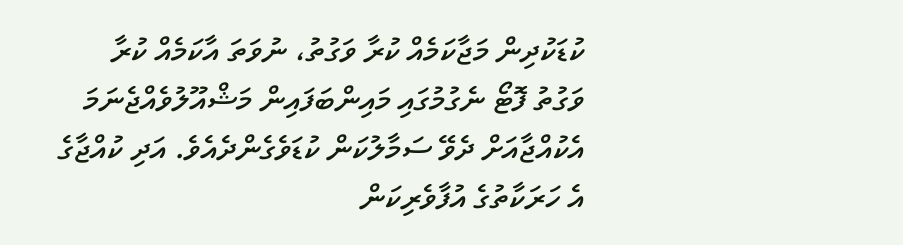ކުޑަކުދިން މަޖާކަމެއް ކުރާ ވަގުތު، ނުވަތަ އާކަމެއް ކުރާ ވަގުތު ފޮޓޯ ނެގުމުގައި މައިންބަފައިން މަޝްއޫލުވެއްޖެނަމަ އެކުއްޖާއަށް ދެވޭ ސަމާލުކަން ކުޑަވެގެންދެއެވެ. އަދި ކުއްޖާގެ އެ ހަރަކާތުގެ އުފާވެރިކަން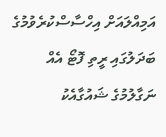އަމިއްލައަށް އިހްސާސްކުރެވުމުގެ ބަދަލުގައި ރީތި ފޮޓޯ އެއް ނަގާލުމުގެ ޝައުގާއެކު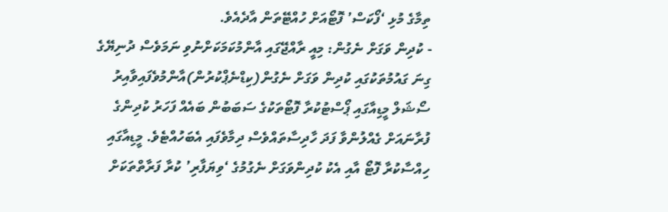ތިމާގެ މުޅި ‘ފޯކަސް’ ފޮޓޯއަށް ހުއްޓޭތަން އާދެއެވެ.
- ކުދިން ވަގަށް ނެގުން: މިއީ ރާއްޖޭގައި އާންމުކަމަކަށްނުވި ނަމަވެސް ދުނިޔޭގެ ގިނަ ގައުމުތަކުގައި ކުދިން ވަގަށް ނެގުން(ކިޑްނެޕްކުރުން)އާންމުވެފައިވާއިރު ސޯޝަލް މީޑިއާގައި ޕޯސްޓުކުރާ ފޮޓޯތަކުގެ ސަބަބުން ބައެއް ފަހަރު ކުދިންގެ ފުރާނައަށް ގެއްލުންވާ ފަދަ ހާދިސާތައްވެސް ދިމާވެފައި އެބަހުއްޓެވެ. މީޑިއާގައި ހިއްސާކުރާ ފޮޓޯ އާއި އެކު ކުދިންވަގަށް ނެގުމުގެ ‘ވިޔަފާރި’ ކުރާ ފަރާތްތަކަށް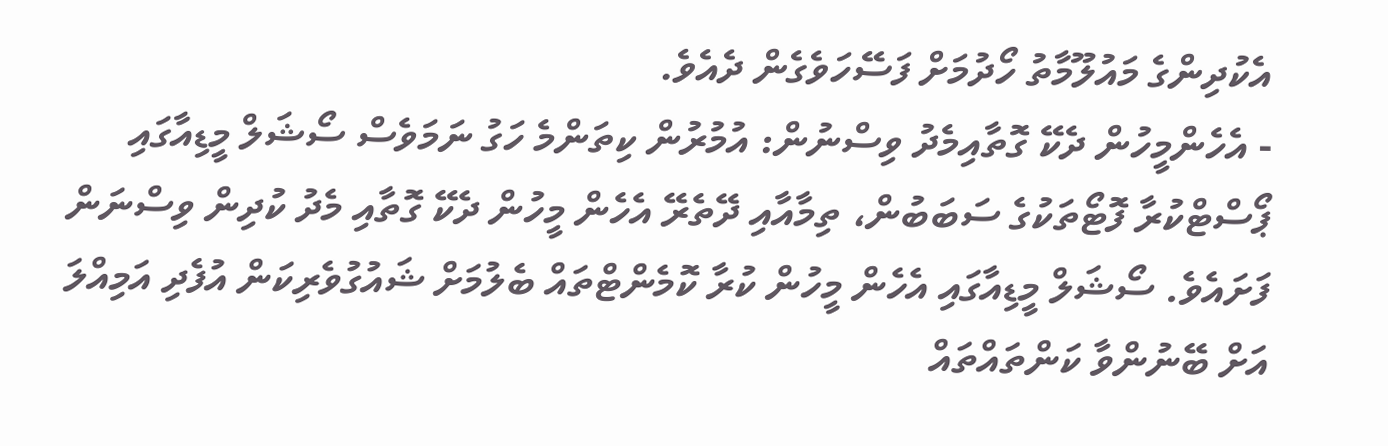އެކުދިންގެ މައުލޫމާތު ހޯދުމަށް ފަސޭހަވެގެން ދެއެވެ.
- އެހެންމީހުން ދެކޭ ގޮތާއިމެދު ވިސްނުން: އުމުރުން ކިތަންމެ ހަގު ނަމަވެސް ސޯޝަލް މީޑިއާގައި ޕޯސްޓްކުރާ ފޮޓޯތަކުގެ ސަބަބުން، ތިމާއާއި ދޭތެރޭ އެހެން މީހުން ދެކޭ ގޮތާއި މެދު ކުދިން ވިސްނަން ފަށައެވެ. ސޯޝަލް މީޑިއާގައި އެހެން މީހުން ކުރާ ކޮމެންޓްތައް ބެލުމަށް ޝައުގުވެރިކަން އުފެދި އަމިއްލަ އަށް ބޭނުންވާ ކަންތައްތައް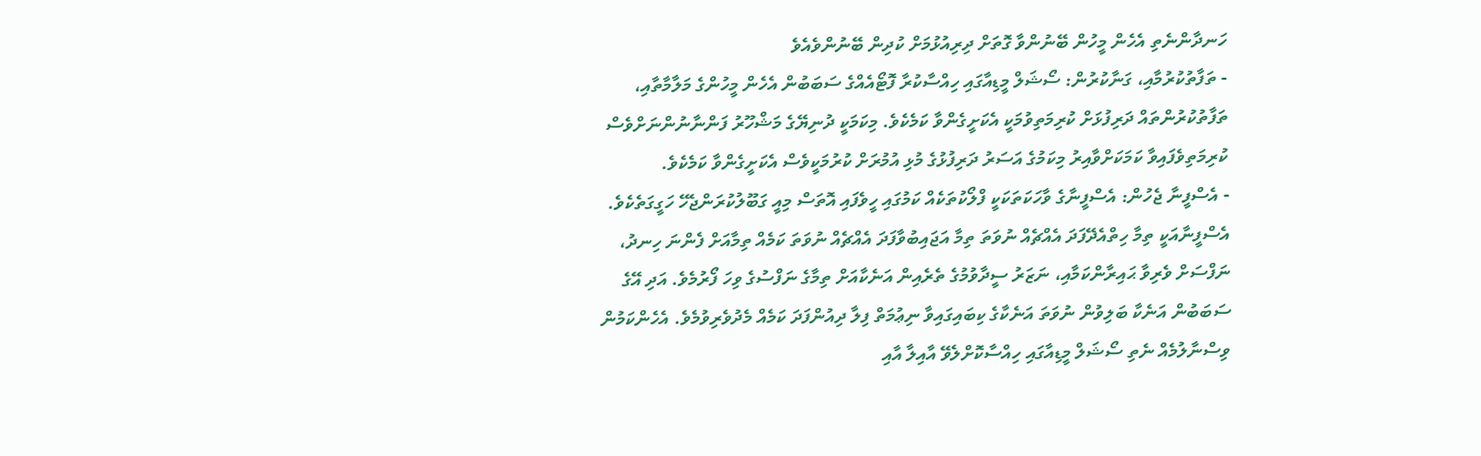ހަނދާންނެތި އެހެން މީހުން ބޭނުންވާ ގޮތަށް ދިރިއުޅުމަށް ކުދިން ބޭނުންވެއެވެ
- ތަފާތުކުރުމާއި، ގަނާކުރުން: ސޯޝަލް މީޑިއާގައި ހިއްސާކުރާ ފޮޓޯއެއްގެ ސަބަބުން އެހެން މީހުންގެ މަލާމާތާއި، ތަފާތުކުރުންތައް ދަރިފުޅަށް ކުރިމަތިވުމަކީ އެކަށީގެންވާ ކަމެކެވެ. މިކަމަކީ ދުނިޔޭގެ މަޝްހޫރު ފަންނާނުންނަށްވެސް ކުރިމަތިވެފައިވާ ކަމަކަށްވާއިރު މިކަމުގެ އަސަރު ދަރިފުޅުގެ މުޅި އުމުރަށް ކުރުމަކީވެސް އެކަށީގެންވާ ކަމެކެވެ.
- އެސްފީނާ ޖެހުން: އެސްފީނާގެ ވާހަކަތަކަކީ ފްލޯކުތަކެއް ކަމުގައި ހީވެފައި އޮތަސް މިއީ ގަބޫލުކުރަންޖެހޭ ހަގީގަތެކެވެ. އެސްފީނާއަކީ ތިމާ ހިތްއެދޭފަދަ އެއްޗެއް ނުވަތަ ތިމާ އަޖައިބުވާފަދަ އެއްޗެއް ނުވަތަ ކަމެއް ތިމާއަށް ފެންނަ ހިނދު، ނަފްސަށް ވެރިވާ ޙައިރާންކަމާއި، ނަޒަރު ސީދާވުމުގެ ތެރެއިން އަނެކާއަށް ތިމާގެ ނަފްސުގެ ވިހަ ފޯރުމެވެ. އަދި އޭގެ ސަބަބުން އަނެކާ ބަލިވުން ނުވަތަ އަނެކާގެ ކިބައިގައިވާ ނިޢުމަތް ފިލާ ދިއުންފަދަ ކަމެއް މެދުވެރިވުމެވެ. އެހެންކަމުން ވިސްނާލުމެއް ނެތި ސޯޝަލް މީޑިއާގައި ހިއްސާކޮށްލެވޭ އާއިލާ އާއި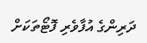ދަރިންގެ އުފާވެރި ފޮޓޯތަކަށް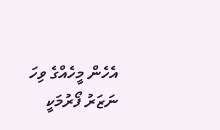އެހެން މީހެއްގެ ވިހަ ނަޒަރު ފޯރުމަކީ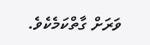ވަރަށް ގާތްކަމެކެވެ.